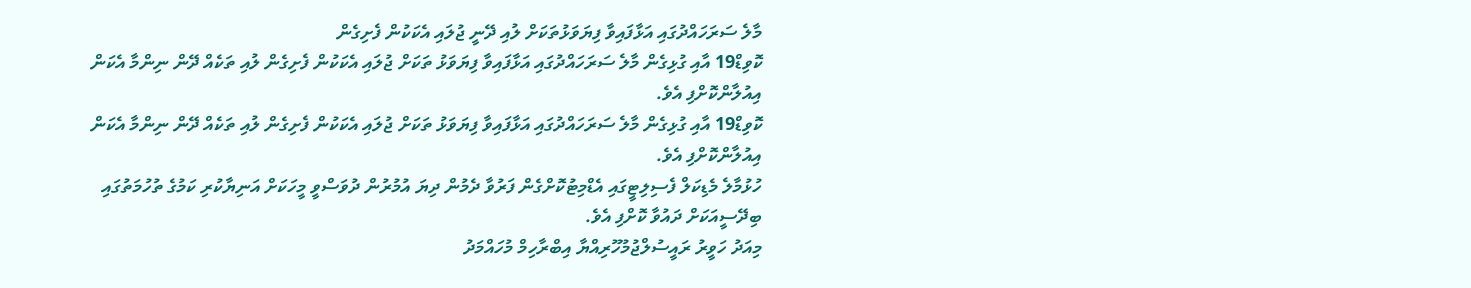މާލެ ސަރަހައްދުގައި އަޅާފައިވާ ފިޔަވަޅުތަކަށް ލުއި ދޭނީ ޖުލައި އެކަކުން ފެށިގެން
ކޮވިޑް19 އާއި ގުޅިގެން މާލެ ސަރަހައްދުގައި އަޅާފައިވާ ފިޔަވަޅު ތަކަށް ޖުލައި އެކަކުން ފެށިގެން ލުއި ތަކެއް ދޭން ނިންމާ އެކަން އިއުލާންކޮށްފި އެވެ.
ކޮވިޑް19 އާއި ގުޅިގެން މާލެ ސަރަހައްދުގައި އަޅާފައިވާ ފިޔަވަޅު ތަކަށް ޖުލައި އެކަކުން ފެށިގެން ލުއި ތަކެއް ދޭން ނިންމާ އެކަން އިއުލާންކޮށްފި އެވެ.
ހުޅުމާލެ މެޑިކަލް ފެސިލިޓީގައި އެޑްމިޓުކޮށްގެން ފަރުވާ ދެމުން ދިޔަ އުމުރުން ދުވަސްވީ މީހަކަށް އަނިޔާކުރި ކަމުގެ ތުހުމަތުގައި ބިދޭސީއަކަށް ދައުވާ ކޮށްފި އެވެ.
މިއަދު ހަވީރު ރައީސުލްޖުމުހޫރިއްޔާ އިބްރާހިމް މުހައްމަދު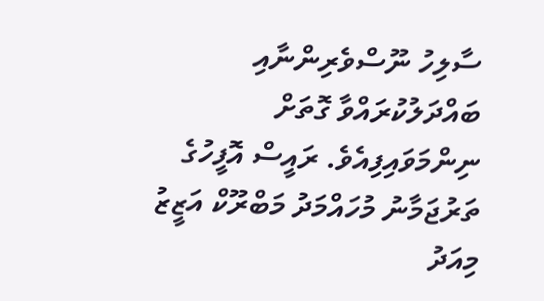ސާލިހު ނޫސްވެރިންނާއި ބައްދަލުކުރައްވާ ގޮތަށް ނިންމަވައިފިއެވެ. ރައީސް އޮފީހުގެ ތަރުޖަމާނު މުހައްމަދު މަބްރޫކް އަޒީޒު މިއަދު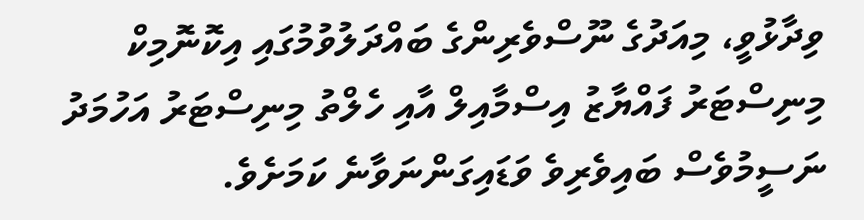ވިދާޅުވީ، މިއަދުގެ ނޫސްވެރިންގެ ބައްދަލުވުމުގައި އިކޮނޮމިކް މިނިސްޓަރު ފައްޔާޒު އިސްމާއިލް އާއި ހެލްތު މިނިސްޓަރު އަހުމަދު ނަސީމުވެސް ބައިވެރިވެ ވަޑައިގަންނަވާނެ ކަމަށެވެ.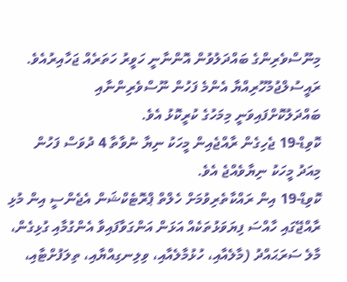މިނޫސްވެރިންގެ ބައްދަލުވުން އޮންނާނީ ހަވީރު ހަތަރެއް ޖަހާއިރުއެވެ. ރައީސުލްޖުމުހޫރިއްޔާ އެންމެ ފަހުން ނޫސްވެރިންނާއި ބައްދަލުކޮށްފައިވަނީ މިމަހުގެ ކުރީކޮޅު އެވެ.
ކޮވިޑް-19 ޖެހިގެން ރާއްޖެއިން މީހަކު ނިޔާ ނުވާތާ 4 ދުވަސް ފަހުން މިއަދު މީހަކު ނިޔާވެއްޖެ އެވެ.
ކޮވިޑް-19 އިން ރައްކާތެރިވުމަށް ހެލްތް ޕްރޮޓެކްޝަން އެޖެންސީ އިން މުޅި ރާއްޖޭގައި ހާއްސަ ފިޔަވަޅުތަކެއް އަޅަން އަންގަވާފައިވާ އެންގުމާއި ގުޅިގެން، މާލެ ސަރަޙައްދު (މާލެއާއި، ހުޅުމާލެއާއި، ވިލިނގިއްޔާއި، ތިލަފުށްޓާއި،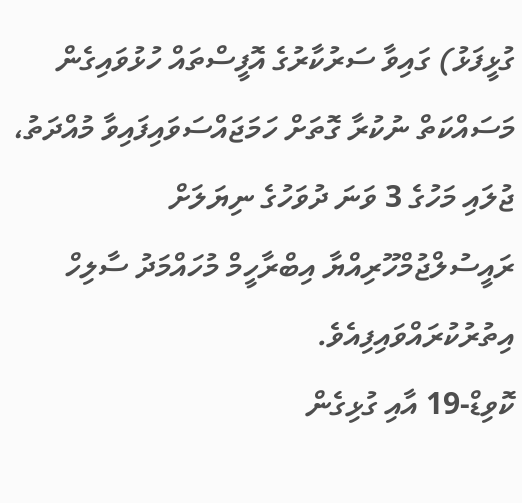ގުޅީފަޅު) ގައިވާ ސަރުކާރުގެ އޮފީސްތައް ހުޅުވައިގެން މަސައްކަތް ނުކުރާ ގޮތަށް ހަމަޖައްސަވައިފައިވާ މުއްދަތު، ޖުލައި މަހުގެ 3 ވަނަ ދުވަހުގެ ނިޔަލަށް ރައީސުލްޖުމްހޫރިއްޔާ އިބްރާހީމް މުހައްމަދު ސާލިހް އިތުރުކުރައްވައިފިއެވެ.
ކޮވިޑް-19 އާއި ގުޅިގެން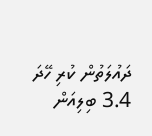ދައުލަތުން ކުރި ހޭދަ 3.4 ބިލިއަން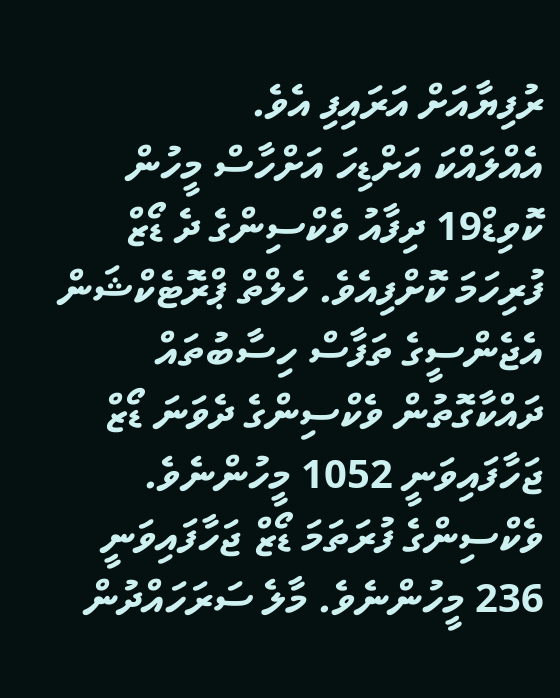ރުފިޔާއަށް އަރައިފި އެވެ.
އެއްލައްކަ އަށްޑިހަ އަށްހާސް މީހުން ކޮވިޑް19 ދިފާއު ވެކްސިންގެ ދެ ޑޯޒް ފުރިހަމަ ކޮށްފިއެވެ. ހެލްތް ޕްރޮޓެކްޝަން އެޖެންސީގެ ތަފާސް ހިސާބުތައް ދައްކާގޮތުން ވެކްސިންގެ ދެވަނަ ޑޯޒް ޖަހާފައިވަނީ 1052 މީހުންނެވެ. ވެކްސިންގެ ފުރަތަމަ ޑޯޒް ޖަހާފައިވަނީ 236 މީހުންނެވެ. މާލެ ސަރަހައްދުން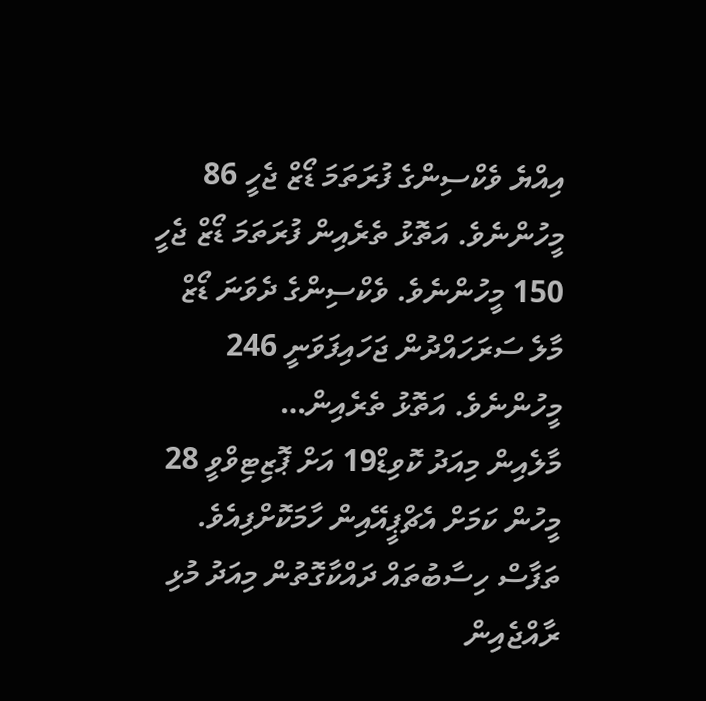އިއްޔެ ވެކްސިންގެ ފުރަތަމަ ޑޯޒް ޖެހީ 86 މީހުންނެވެ. އަތޮޅު ތެރެއިން ފުރަތަމަ ޑޯޒް ޖެހީ 150 މީހުންނެވެ. ވެކްސިންގެ ދެވަނަ ޑޯޒް މާލެ ސަރަހައްދުން ޖަހައިފަވަނީ 246 މީހުންނެވެ. އަތޮޅު ތެރެއިން…
މާލެއިން މިއަދު ކޮވިޑް19 އަށް ޕޮޒިޓިވްވީ 28 މީހުން ކަމަށް އެޗްޕީއޭއިން ހާމަކޮށްފިއެވެ. ތަފާސް ހިސާބުތައް ދައްކާގޮތުން މިއަދު މުޅި ރާއްޖެއިން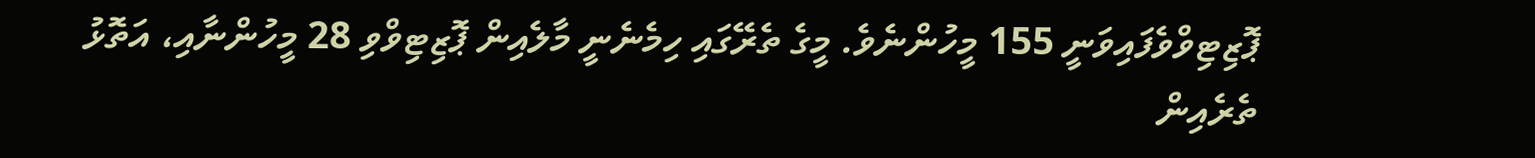ޕޮޒިޓިވްވެފައިވަނީ 155 މީހުންނެވެ. މީގެ ތެރޭގައި ހިމެނެނީ މާލެއިން ޕޮޒިޓިވްވި 28 މީހުންނާއި، އަތޮޅު ތެރެއިން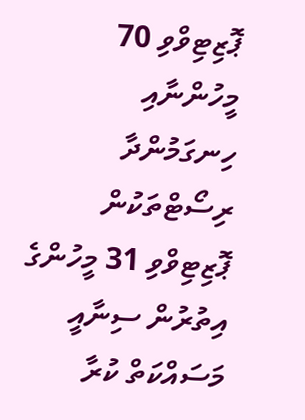ޕޮޒިޓިވްވި 70 މީހުންނާއި ހިނގަމުންދާ ރިސޯޓްތަކުން ޕޮޒިޓިވްވި 31 މީހުންގެ އިތުރުން ސިނާއީ މަސައްކަތް ކުރާ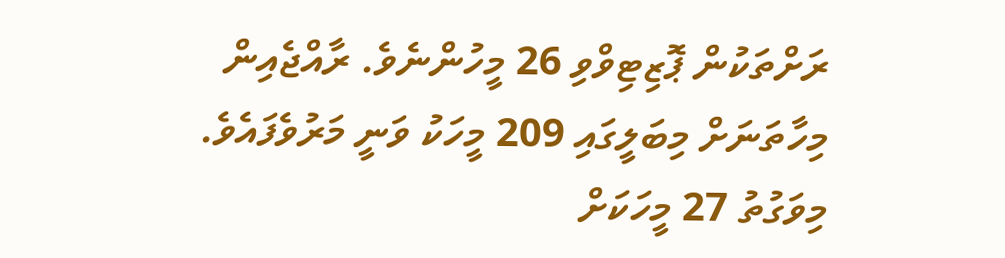ރަށްތަކުން ޕޮޒިޓިވްވި 26 މީހުންނެވެ. ރާއްޖެއިން މިހާތަނަށް މިބަލީގައި 209 މީހަކު ވަނީ މަރުވެފައެވެ. މިވަގުތު 27 މީހަކަށް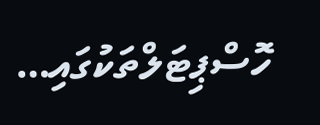ހޮސްޕިޓަލްތަކުގައި…